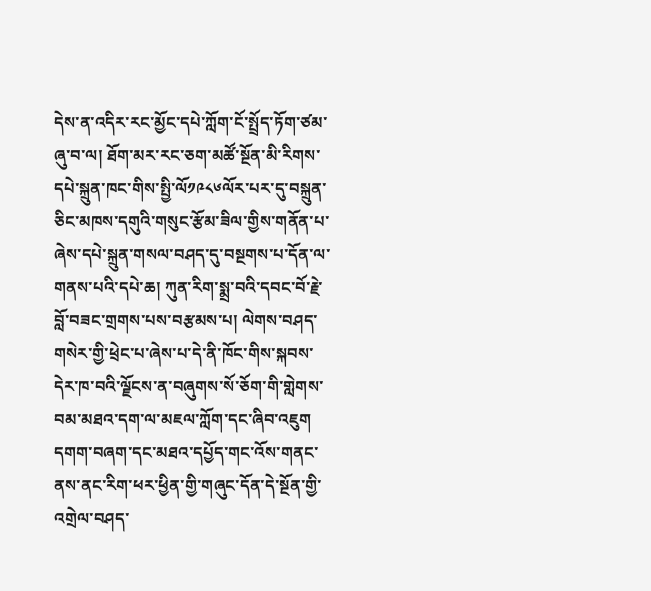དེས་ན་འདིར་རང་མྱོང་དཔེ་ཀློག་ངོ་སྤྲོད་ཏོག་ཙམ་ཞུ་བ་ལ། ཐོག་མར་རང་ཅག་མཚོ་སྔོན་མི་རིགས་དཔེ་སྐྲུན་ཁང་གིས་སྤྱི་ལོ༡༩༨༦ལོར་པར་དུ་བསྐྲུན་ཅིང་མཁས་དགུའི་གསུང་རྩོམ་ཟིལ་གྱིས་གནོན་པ་ཞེས་དཔེ་སྐྲུན་གསལ་བཤད་དུ་བསྔགས་པ་དོན་ལ་གནས་པའི་དཔེ་ཆ། ཀུན་རིག་སྨྲ་བའི་དབང་བོ་རྗེ་བློ་བཟང་གྲགས་པས་བརྩམས་པ། ལེགས་བཤད་གསེར་གྱི་ཕྲེང་པ་ཞེས་པ་དེ་ནི་ཁོང་གིས་སྐབས་དེར་ཁ་བའི་ལྗོངས་ན་བཞུགས་སོ་ཅོག་གི་གླེགས་བམ་མཐའ་དག་ལ་མཇལ་ཀློག་དང་ཞིབ་འཇུག དགག་བཞག་དང་མཐའ་དཔྱོད་གང་འོས་གནང་ནས་ནང་རིག་ཕར་ཕྱིན་གྱི་གཞུང་དོན་དེ་སྔོན་གྱི་འགྲེལ་བཤད་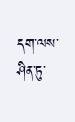དག་ལས་ཤིན་ཏུ་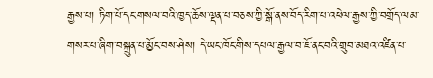རྒྱས་པ། ཏིག་པོ་དང་གསལ་བའི་ཁྱད་ཆོས་ལྡན་པ་བཅས་ཀྱི་སྒོ་ནས་བོད་རིག་པ་འཕེལ་རྒྱས་ཀྱི་བགྲོད་ལམ་གསར་པ་ཞིག་བསྐྲུན་པ་མྱོང་བས་ཤེས། དེ་ཡང་ཁོང་གིས་དཔལ་རྒྱལ་བ་ཇོ་ནང་བའི་གྲུབ་མཐའ་འཛིན་པ་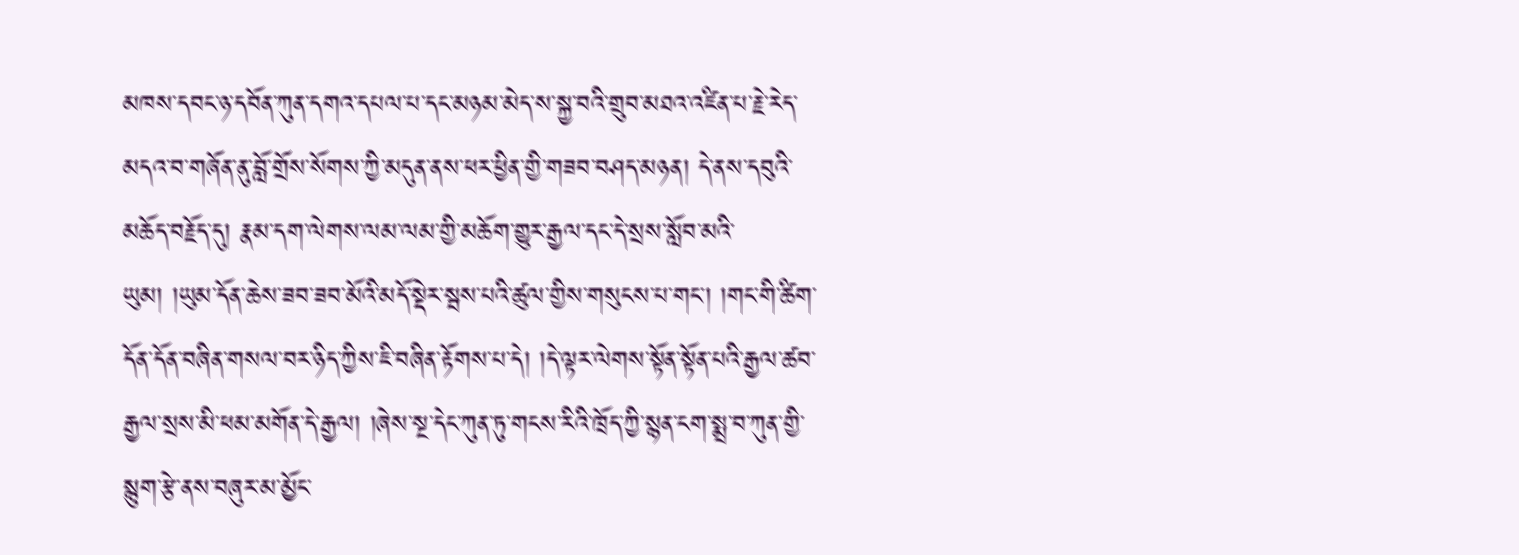མཁས་དབང་ཉ་དབོན་ཀུན་དགའ་དཔལ་པ་དང་མཉམ་མེད་ས་སྐྱ་བའི་གྲུབ་མཐའ་འཛིན་པ་རྗེ་རེད་མདའ་བ་གཞོན་ནུ་བློ་གྲོས་སོགས་ཀྱི་མདུན་ནས་ཕར་ཕྱིན་གྱི་གཟབ་བཤད་མཉན། དེ་ནས་དབུའི་མཆོད་བརྗོད་དུ། རྣམ་དག་ལེགས་ལམ་ལམ་གྱི་མཆོག་གྱུར་རྒྱལ་དང་དེ་སྲས་སློབ་མའི་ཡུམ། །ཡུམ་དོན་ཆེས་ཟབ་ཟབ་མོའི་མདོ་སྡེར་སྦས་པའི་ཚུལ་གྱིས་གསུངས་པ་གང་། །གང་གི་ཚིག་དོན་དོན་བཞིན་གསལ་བར་ཉིད་ཀྱིས་ཇི་བཞིན་རྟོགས་པ་དེ། །དེ་ལྟར་ལེགས་སྟོན་སྟོན་པའི་རྒྱལ་ཚབ་རྒྱལ་སྲས་མི་ཕམ་མགོན་དེ་རྒྱལ། །ཞེས་སྔ་དེང་ཀུན་ཏུ་གངས་རིའི་ཁྲོད་ཀྱི་སྙན་ངག་སྨྲ་བ་ཀུན་གྱི་སྙུག་རྩེ་ནས་བཞུར་མ་མྱོང་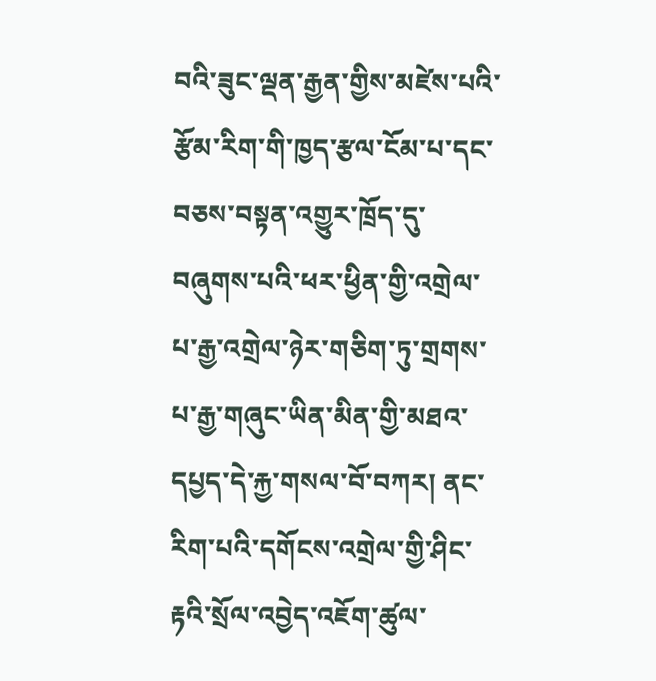བའི་ཟུང་ལྡན་རྒྱན་གྱིས་མཛེས་པའི་རྩོམ་རིག་གི་ཁྱད་རྩལ་ངོམ་པ་དང་བཅས་བསྟན་འགྱུར་ཁྲོད་དུ་བཞུགས་པའི་ཕར་ཕྱིན་གྱི་འགྲེལ་པ་རྒྱ་འགྲེལ་ཉེར་གཅིག་ཏུ་གྲགས་པ་རྒྱ་གཞུང་ཡིན་མིན་གྱི་མཐའ་དཔྱད་དེ་རྐྱ་གསལ་བོ་བཀར། ནང་རིག་པའི་དགོངས་འགྲེལ་གྱི་ཤིང་རྟའི་སྲོལ་འབྱེད་འཇོག་ཚུལ་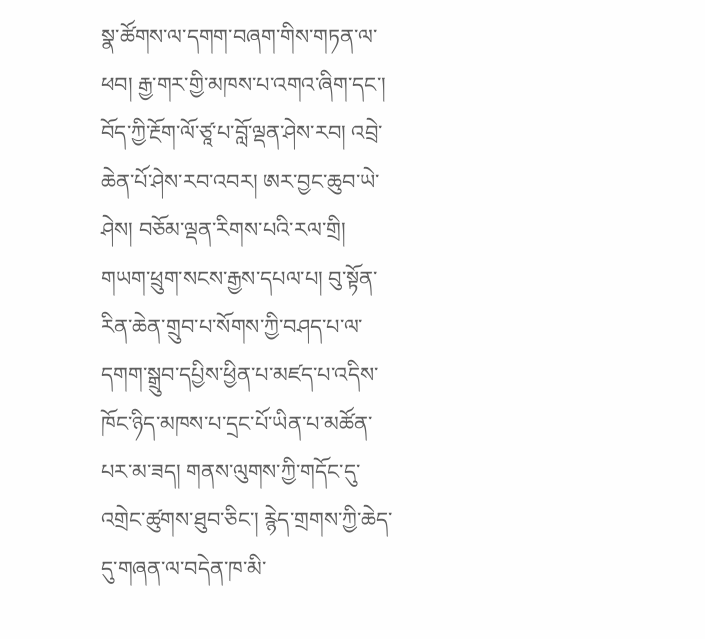སྣ་ཚོགས་ལ་དགག་བཞག་གིས་གཏན་ལ་ཕབ། རྒྱ་གར་གྱི་མཁས་པ་འགའ་ཞིག་དང་། བོད་ཀྱི་རྔོག་ལོ་ཙཱ་པ་བློ་ལྡན་ཤེས་རབ། འབྲེ་ཆེན་པོ་ཤེས་རབ་འབར། ཨར་བྱང་ཆུབ་ཡེ་ཤེས། བཅོམ་ལྡན་རིགས་པའི་རལ་གྲི། གཡག་ཕྲུག་སངས་རྒྱས་དཔལ་པ། བུ་སྟོན་རིན་ཆེན་གྲུབ་པ་སོགས་ཀྱི་བཤད་པ་ལ་དགག་སྒྲུབ་དཔྱིས་ཕྱིན་པ་མཛད་པ་འདིས་ཁོང་ཉིད་མཁས་པ་དྲང་པོ་ཡིན་པ་མཚོན་པར་མ་ཟད། གནས་ལུགས་ཀྱི་གདོང་དུ་འགྲེང་ཚུགས་ཐུབ་ཅིང་། རྙེད་གྲགས་ཀྱི་ཆེད་དུ་གཞན་ལ་བདེན་ཁ་མི་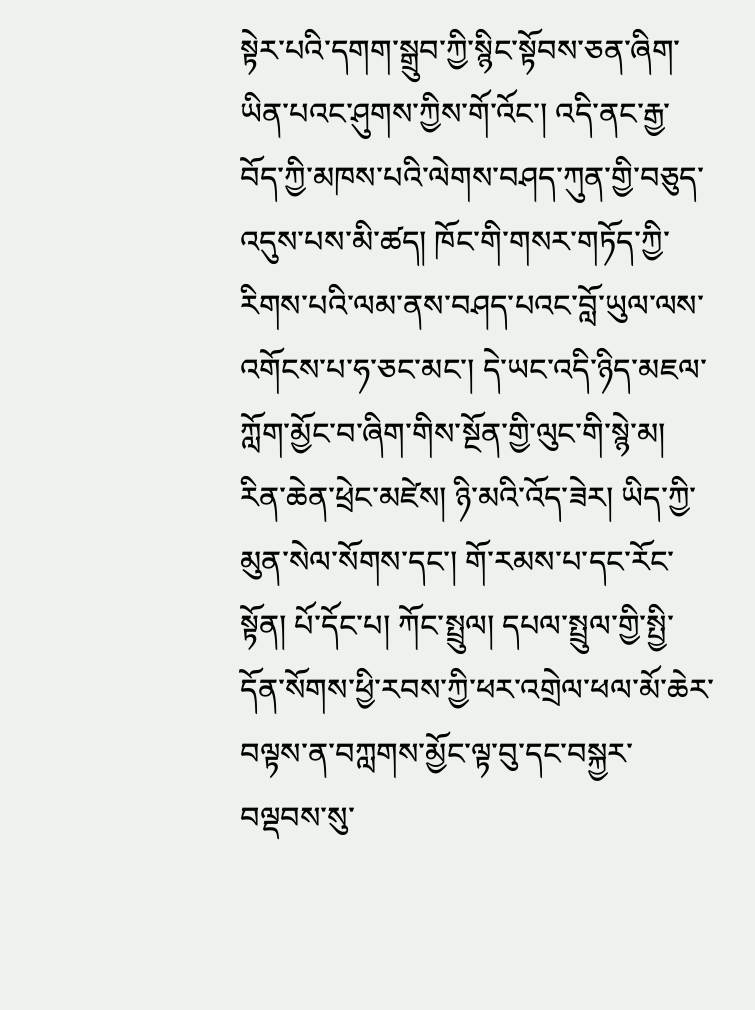སྟེར་པའི་དགག་སྒྲུབ་ཀྱི་སྙིང་སྟོབས་ཅན་ཞིག་ཡིན་པའང་ཤུགས་ཀྱིས་གོ་འོང་། འདི་ནང་རྒྱ་བོད་ཀྱི་མཁས་པའི་ལེགས་བཤད་ཀུན་གྱི་བཅུད་འདུས་པས་མི་ཚད། ཁོང་གི་གསར་གཏོད་ཀྱི་རིགས་པའི་ལམ་ནས་བཤད་པའང་བློ་ཡུལ་ལས་འགོངས་པ་ཧ་ཅང་མང་། དེ་ཡང་འདི་ཉིད་མཇལ་ཀློག་མྱོང་བ་ཞིག་གིས་སྔོན་གྱི་ལུང་གི་སྙེ་མ། རིན་ཆེན་ཕྲེང་མཛེས། ཉི་མའི་འོད་ཟེར། ཡིད་ཀྱི་མུན་སེལ་སོགས་དང་། གོ་རམས་པ་དང་རོང་སྟོན། པོ་དོང་པ། ཀོང་སྤྲུལ། དཔལ་སྤྲུལ་གྱི་སྤྱི་དོན་སོགས་ཕྱི་རབས་ཀྱི་ཕར་འགྲེལ་ཕལ་མོ་ཆེར་བལྟས་ན་བཀླགས་མྱོང་ལྟ་བུ་དང་བསྐྱར་བལྡབས་སུ་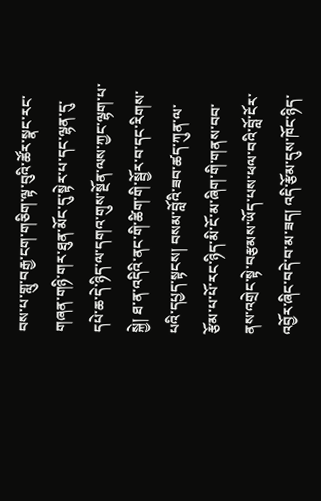བས་པ་གླུ་བརྒྱ་ངག་གཅིག་ལྟ་བུའི་ཚོར་སྣང་རང་གཞན་གཉི་གར་ཐུན་མོང་དུ་སྟེར་པ་དང་ལྷན་དུ་དཔེ་ཆ་དེ་ཉིད་ལ་དགའ་གུས་སྔོན་ལས་ཀྱང་ལྷག་པ་སྐྱེ། ཐ་ན་འདིའི་ནང་གི་ཚིག་གི་སྦྱོར་བ་དང་རིགས་པའི་དཔྱད་སྟངས། བསམ་བློའི་ཟབ་ཚད་ཀུན་ལ་རྩོམ་པ་པོ་རང་ཉིད་མི་ངོ་མ་ཞིག་གི་གནས་བབ་ནས་འགྲེང་སྟེ་བརྩམས་ཡོད་པས་ཕལ་བའི་བློ་ངོར་འབྱོར་ཞིང་བདེ་བ་མ་ཟད། འདི་རྩོམ་དུས་ཁོང་ཉིད་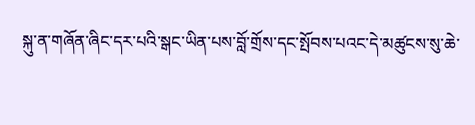སྐུ་ན་གཞོན་ཞིང་དར་པའི་སྒང་ཡིན་པས་བློ་གྲོས་དང་སྤོབས་པའང་དེ་མཚུངས་སུ་ཆེ་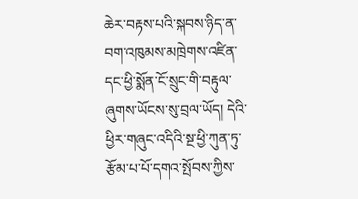ཆེར་བརྟས་པའི་སྐབས་ཉིད་ན་བག་འཁུམས་མཁྲེགས་འཛིན་དང་ཕྱི་སྨོན་ངོ་སྲུང་གི་བརྟུལ་ཞུགས་ཡོངས་སུ་བྲལ་ཡོད། དེའི་ཕྱིར་གཞུང་འདིའི་སྔ་ཕྱི་ཀུན་ཏུ་རྩོམ་པ་པོ་དགའ་སྤོབས་ཀྱིས་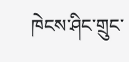ཁེངས་ཤིང་གྲུང་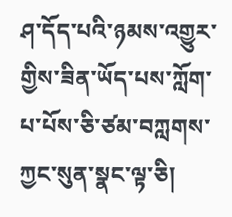ཤ་དོད་པའི་ཉམས་འགྱུར་གྱིས་ཟིན་ཡོད་པས་ཀློག་པ་པོས་ཅི་ཙམ་བཀླགས་ཀྱང་སུན་སྣང་ལྟ་ཅི།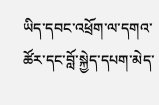ཡིད་དབང་འཕྲོག་ལ་དགའ་ཚོར་དང་བློ་སྐྱེད་དཔག་མེད་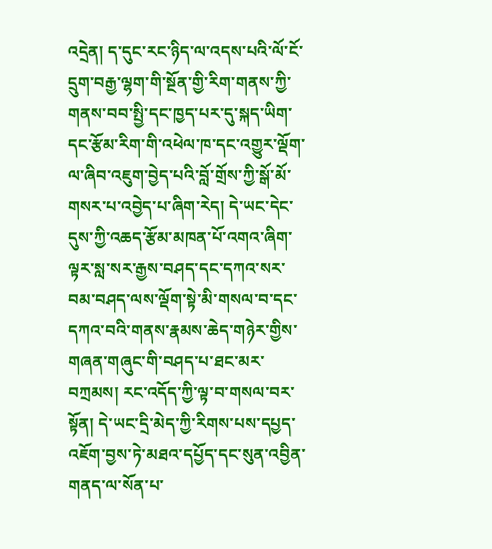འདྲེན། ད་དུང་རང་ཉིད་ལ་འདས་པའི་ལོ་ངོ་དྲུག་བརྒྱ་ལྷག་གི་སྔོན་གྱི་རིག་གནས་ཀྱི་གནས་བབ་སྤྱི་དང་ཁྱད་པར་དུ་སྐད་ཡིག་དང་རྩོམ་རིག་གི་འཕེལ་ཁ་དང་འགྱུར་ལྡོག་ལ་ཞིབ་འཇུག་བྱེད་པའི་བློ་གྲོས་ཀྱི་སྒོ་མོ་གསར་པ་འབྱེད་པ་ཞིག་རེད། དེ་ཡང་དེང་དུས་ཀྱི་འཆད་རྩོམ་མཁན་པོ་འགའ་ཞིག་ལྟར་སླ་སར་རྒྱས་བཤད་དང་དཀའ་སར་བམ་བཤད་ལས་ལྡོག་སྟེ་མི་གསལ་བ་དང་དཀའ་བའི་གནས་རྣམས་ཆེད་གཉེར་གྱིས་གཞན་གཞུང་གི་བཤད་པ་ཐང་མར་བཀྲམས། རང་འདོད་ཀྱི་ལྟ་བ་གསལ་བར་སྟོན། དེ་ཡང་དྲི་མེད་ཀྱི་རིགས་པས་དཔྱད་འཇོག་བྱས་ཏེ་མཐའ་དཔྱོད་དང་སུན་འབྱིན་གནད་ལ་སོན་པ་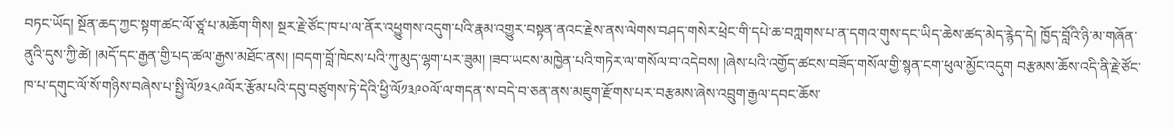བཏང་ཡོད། སྔོན་ཆད་ཀྱང་སྟག་ཚང་ལོ་ཙཱ་པ་མཆོག་གིས། སྔར་རྗེ་ཙོང་ཁ་པ་ལ་ནོར་འཕྱུགས་འདུག་པའི་རྣམ་འགྱུར་བསྟན་ནའང་རྗེས་ནས་ལེགས་བཤད་གསེར་ཕྲེང་གི་དཔེ་ཆ་བཀླགས་པ་ན་དགའ་གུས་དང་ཡིད་ཆེས་ཚད་མེད་རྙེད་དེ། ཁྱོད་བློའི་ཉི་མ་གཞོན་ནུའི་དུས་ཀྱི་ཚེ། །མདོ་དང་རྒྱན་གྱི་པད་ཚལ་རྒྱས་མཐོང་ནས། །བདག་བློ་ཁེངས་པའི་ཀུ་མུད་ལྷག་པར་ཟུམ། །ཟབ་ཡངས་མཁྱེན་པའི་གཏེར་ལ་གསོལ་བ་འདེབས། །ཞེས་པའི་འགྱོད་ཚངས་བཟོད་གསོལ་གྱི་སྙན་ངག་ཕུལ་མྱོང་འདུག བརྩམས་ཆོས་འདི་ནི་རྗེ་ཙོང་ཁ་པ་དགུང་ལོ་སོ་གཉིས་བཞེས་པ་སྤྱི་ལོ༡༣༨༩ལོར་རྩོམ་པའི་དབུ་བཙུགས་ཏེ་དེའི་ཕྱི་ལོ༡༣༩༠ལོ་ལ་གདན་ས་བདེ་བ་ཅན་ནས་མཇུག་རྫོགས་པར་བརྩམས་ཞེས་འབྲུག་རྒྱལ་དབང་ཆོས་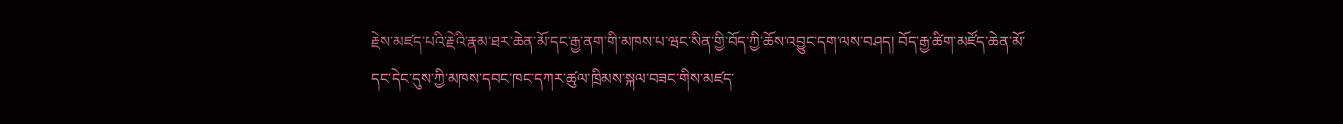རྗེས་མཛད་པའི་རྗེའི་རྣམ་ཐར་ཆེན་མོ་དང་རྒྱ་ནག་གི་མཁས་པ་ཝང་སིན་གྱི་བོད་ཀྱི་ཆོས་འབྱུང་དག་ལས་བཤད། བོད་རྒྱ་ཚིག་མཛོད་ཆེན་མོ་དང་དེང་དུས་ཀྱི་མཁས་དབང་ཁང་དཀར་ཚུལ་ཁྲིམས་སྐལ་བཟང་གིས་མཛད་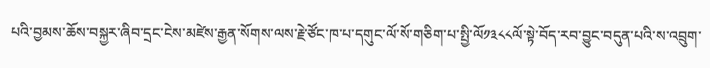པའི་བྱམས་ཆོས་བསྐྱར་ཞིབ་དྲང་ངེས་མཛེས་རྒྱན་སོགས་ལས་རྗེ་ཙོང་ཁ་པ་དགུང་ལོ་སོ་གཅིག་པ་སྤྱི་ལོ༡༣༨༨ལོ་སྟེ་བོད་རབ་བྱུང་བདུན་པའི་ས་འབྲུག་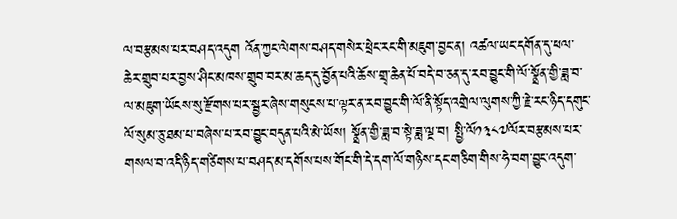ལ་བརྩམས་པར་བཤད་འདུག འོན་ཀྱང་ལེགས་བཤད་གསེར་ཕྲེང་རང་གི་མཇུག་བྱང་ན། འཚལ་ཡང་དགོན་དུ་ཕལ་ཆེར་གྲུབ་པར་བྱས་ཤིང་མཁས་གྲུབ་བར་མ་ཆད་དུ་བྱོན་པའི་ཆོས་གྲྭ་ཆེན་པོ་བདེ་བ་ཅན་དུ་རབ་བྱུང་གི་ལོ་སྣྲོན་གྱི་ཟླ་བ་ལ་མཇུག་ཡོངས་སུ་རྫོགས་པར་སྦྱར་ཞེས་གསུངས་པ་ལྟར་ན་རབ་བྱུང་གི་ལོ་ནི་སྟོད་འགྲེལ་ལུགས་ཀྱི་རྗེ་རང་ཉིད་དགུང་ལོ་སུམ་ཅུ་ཐམ་པ་བཞེས་པ་རབ་བྱུང་བདུན་པའི་མེ་ཡོས། སྣྲོན་གྱི་ཟླ་བ་སྟེ་ཟླ་ལྔ་བ། སྤྱི་ལོ༡༣༨༧ལོར་བརྩམས་པར་གསལ་བ་འདི་ཉིད་གཙིགས་པ་བཤད་མ་དགོས་པས་གོང་གི་དེ་དག་ལོ་གཉིས་དང་གཅིག་གིས་ཧེ་བག་བྱུང་འདུག་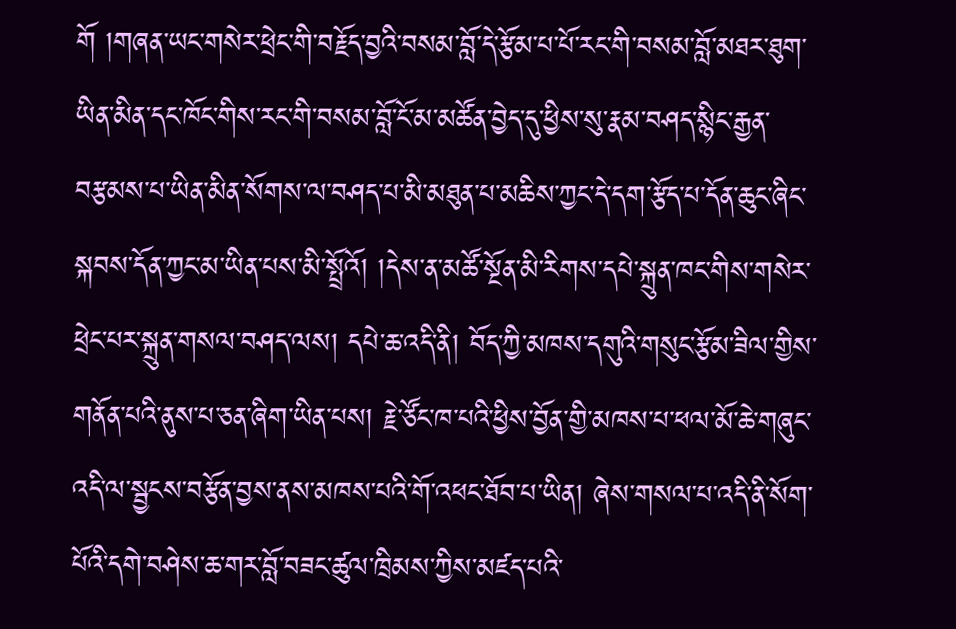གོ །གཞན་ཡང་གསེར་ཕྲེང་གི་བརྗོད་བྱའི་བསམ་བློ་དེ་རྩོམ་པ་པོ་རང་གི་བསམ་བློ་མཐར་ཐུག་ཡིན་མིན་དང་ཁོང་གིས་རང་གི་བསམ་བློ་ངོ་མ་མཚོན་བྱེད་དུ་ཕྱིས་སུ་རྣམ་བཤད་སྙིང་རྒྱན་བརྩམས་པ་ཡིན་མིན་སོགས་ལ་བཤད་པ་མི་མཐུན་པ་མཆིས་ཀྱང་དེ་དག་རྩོད་པ་དོན་ཆུང་ཞིང་སྐབས་དོན་ཀྱང་མ་ཡིན་པས་མི་སྤྲོའོ། །དེས་ན་མཚོ་སྔོན་མི་རིགས་དཔེ་སྐྲུན་ཁང་གིས་གསེར་ཕྲེང་པར་སྐྲུན་གསལ་བཤད་ལས། དཔེ་ཆ་འདི་ནི། བོད་ཀྱི་མཁས་དགུའི་གསུང་རྩོམ་ཟིལ་གྱིས་གནོན་པའི་ནུས་པ་ཅན་ཞིག་ཡིན་པས། རྗེ་ཙོང་ཁ་པའི་ཕྱིས་བྱོན་གྱི་མཁས་པ་ཕལ་མོ་ཆེ་གཞུང་འདི་ལ་སྦྱངས་བརྩོན་བྱས་ནས་མཁས་པའི་གོ་འཕང་ཐོབ་པ་ཡིན། ཞེས་གསལ་པ་འདི་ནི་སོག་པོའི་དགེ་བཤེས་ཆ་གར་བློ་བཟང་ཚུལ་ཁྲིམས་ཀྱིས་མཛད་པའི་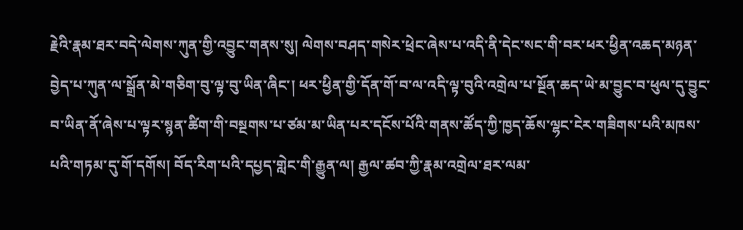རྗེའི་རྣམ་ཐར་བདེ་ལེགས་ཀུན་གྱི་འབྱུང་གནས་སུ། ལེགས་བཤད་གསེར་ཕྲེང་ཞེས་པ་འདི་ནི་དེང་སང་གི་བར་ཕར་ཕྱིན་འཆད་མཉན་བྱེད་པ་ཀུན་ལ་སྒྲོན་མེ་གཅིག་བུ་ལྟ་བུ་ཡིན་ཞིང་། ཕར་ཕྱིན་གྱི་དོན་གོ་བ་ལ་འདི་ལྟ་བུའི་འགྲེལ་པ་སྔོན་ཆད་ཡེ་མ་བྱུང་བ་ཕུལ་དུ་བྱུང་བ་ཡིན་ནོ་ཞེས་པ་ལྟར་སྙན་ཚིག་གི་བསྔགས་པ་ཙམ་མ་ཡིན་པར་དངོས་པོའི་གནས་ཚོད་ཀྱི་ཁྱད་ཆོས་ལྷང་ངེར་གཟིགས་པའི་མཁས་པའི་གཏམ་དུ་གོ་དགོས། བོད་རིག་པའི་དཔྱད་གླེང་གི་རྒྱུན་ལ། རྒྱལ་ཚབ་ཀྱི་རྣམ་འགྲེལ་ཐར་ལམ་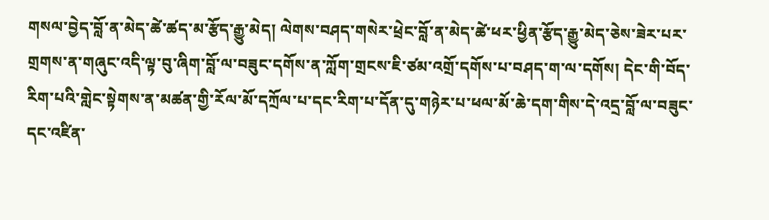གསལ་བྱེད་བློ་ན་མེད་ཚེ་ཚད་མ་རྩོད་རྒྱུ་མེད། ལེགས་བཤད་གསེར་ཕྲེང་བློ་ན་མེད་ཚེ་ཕར་ཕྱིན་རྩོད་རྒྱུ་མེད་ཅེས་ཟེར་པར་གྲགས་ན་གཞུང་འདི་ལྟ་བུ་ཞིག་བློ་ལ་བཟུང་དགོས་ན་ཀློག་གྲངས་ཇི་ཙམ་འགྲོ་དགོས་པ་བཤད་ག་ལ་དགོས། དེང་གི་བོད་རིག་པའི་གླེང་སྟེགས་ན་མཚན་གྱི་རོལ་མོ་དཀྲོལ་པ་དང་རིག་པ་དོན་དུ་གཉེར་པ་ཕལ་མོ་ཆེ་དག་གིས་དེ་འདྲ་བློ་ལ་བཟུང་དང་འཛིན་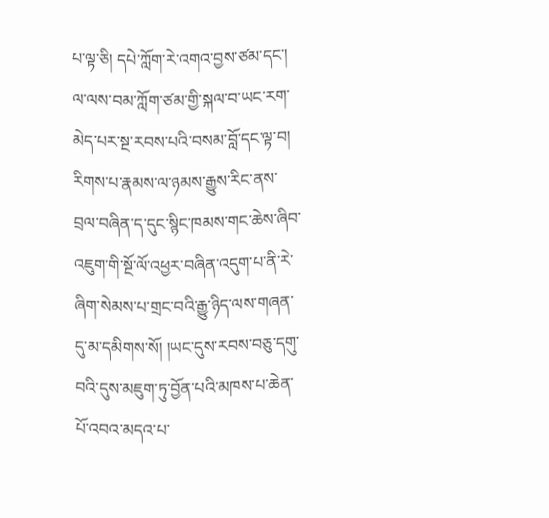པ་ལྟ་ཅི། དཔེ་ཀློག་རེ་འགའ་བྱས་ཙམ་དང་། ལ་ལས་བམ་ཀློག་ཙམ་གྱི་སྐལ་བ་ཡང་རག་མེད་པར་སྔ་རབས་པའི་བསམ་བློ་དང་ལྟ་བ། རིགས་པ་རྣམས་ལ་ཉམས་རྒྱུས་རིང་ནས་བྲལ་བཞིན་ད་དུང་སྙིང་ཁམས་གང་ཆེས་ཞིབ་འཇུག་གི་སྔོ་ལོ་འཕྱར་བཞིན་འདུག་པ་ནི་རེ་ཞིག་སེམས་པ་གྲང་བའི་རྒྱུ་ཉིད་ལས་གཞན་དུ་མ་དམིགས་སོ། །ཡང་དུས་རབས་བཅུ་དགུ་བའི་དུས་མཇུག་ཏུ་བྱོན་པའི་མཁས་པ་ཆེན་པོ་འབའ་མདའ་པ་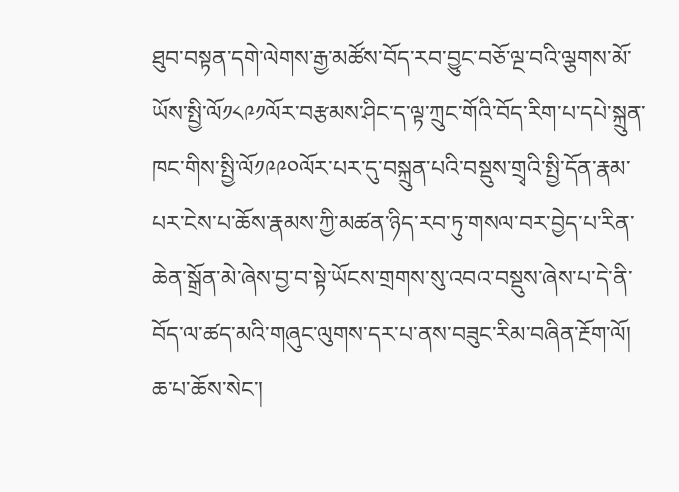ཐུབ་བསྟན་དགེ་ལེགས་རྒྱ་མཚོས་བོད་རབ་བྱུང་བཅོ་ལྔ་བའི་ལྕགས་མོ་ཡོས་སྤྱི་ལོ༡༨༩༡ལོར་བརྩམས་ཤིང་ད་ལྟ་ཀྲུང་གོའི་བོད་རིག་པ་དཔེ་སྐྲུན་ཁང་གིས་སྤྱི་ལོ༡༩༩༠ལོར་པར་དུ་བསྐྲུན་པའི་བསྡུས་གྲྭའི་སྤྱི་དོན་རྣམ་པར་ངེས་པ་ཆོས་རྣམས་ཀྱི་མཚན་ཉིད་རབ་ཏུ་གསལ་བར་བྱེད་པ་རིན་ཆེན་སྒྲོན་མེ་ཞེས་བྱ་བ་སྟེ་ཡོངས་གྲགས་སུ་འབའ་བསྡུས་ཞེས་པ་དེ་ནི་བོད་ལ་ཚད་མའི་གཞུང་ལུགས་དར་པ་ནས་བཟུང་རིམ་བཞིན་རྔོག་ལོ། ཆ་པ་ཆོས་སེང་།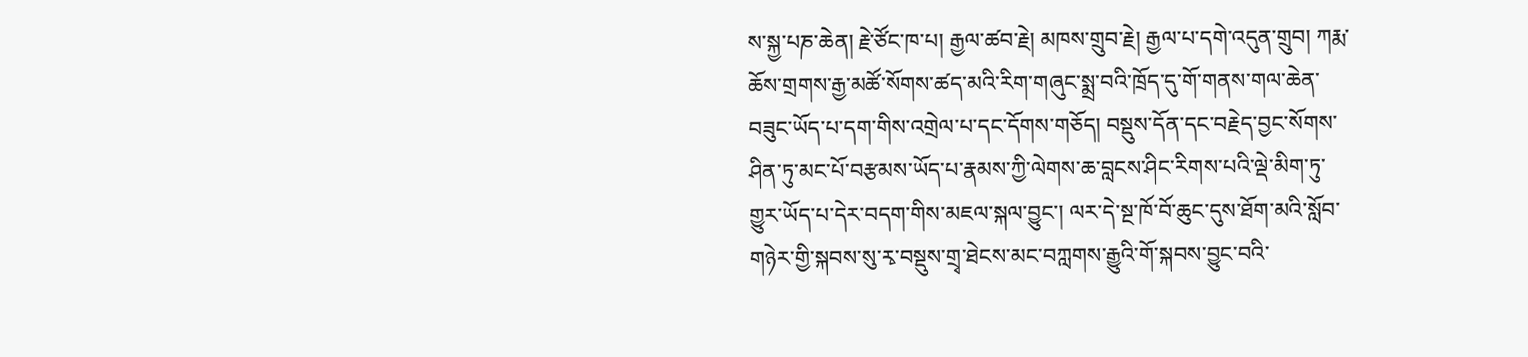ས་སྐྱ་པཎ་ཆེན། རྗེ་ཙོང་ཁ་པ། རྒྱལ་ཚབ་རྗེ། མཁས་གྲུབ་རྗེ། རྒྱལ་པ་དགེ་འདུན་གྲུབ། ཀརྨ་ཆོས་གྲགས་རྒྱ་མཚོ་སོགས་ཚད་མའི་རིག་གཞུང་སྨྲ་བའི་ཁྲོད་དུ་གོ་གནས་གལ་ཆེན་བཟུང་ཡོད་པ་དག་གིས་འགྲེལ་པ་དང་དོགས་གཅོད། བསྡུས་དོན་དང་བརྗེད་བྱང་སོགས་ཤིན་ཏུ་མང་པོ་བརྩམས་ཡོད་པ་རྣམས་ཀྱི་ལེགས་ཆ་བླངས་ཤིང་རིགས་པའི་ལྡེ་མིག་ཏུ་གྱུར་ཡོད་པ་དེར་བདག་གིས་མཇལ་སྐལ་བྱུང་། ལར་དེ་སྔ་ཁོ་བོ་ཆུང་དུས་ཐོག་མའི་སློབ་གཉེར་གྱི་སྐབས་སུ་རྭ་བསྡུས་གྲྭ་ཐེངས་མང་བཀླགས་རྒྱུའི་གོ་སྐབས་བྱུང་བའི་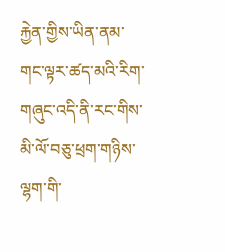རྐྱེན་གྱིས་ཡིན་ནམ་གང་ལྟར་ཚད་མའི་རིག་གཞུང་འདི་ནི་རང་གིས་མི་ལོ་བཅུ་ཕྲག་གཉིས་ལྷག་གི་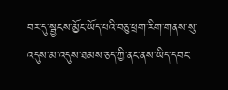བར་དུ་སྦྱངས་མྱོང་ཡོད་པའི་བཅུ་ཕྲག་རིག་གནས་སུ་འདུས་མ་འདུས་ཐམས་ཅད་ཀྱི་ནང་ནས་ཡིད་དབང་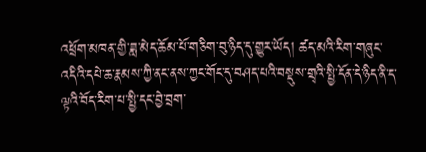འཕྲོག་མཁན་གྱི་ཟླ་མེད་ཆོམ་པོ་གཅིག་བུ་ཉིད་དུ་གྱུར་ཡོད། ཚད་མའི་རིག་གཞུང་འདིའི་དཔེ་ཆ་རྣམས་ཀྱི་ནང་ནས་ཀྱང་གོང་དུ་བཤད་པའི་བསྡུས་གྲྭའི་སྤྱི་དོན་དེ་ཉིད་ནི་ད་ལྟའི་བོད་རིག་པ་སྤྱི་དང་བྱེ་བྲག་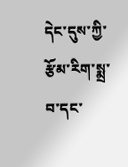དེང་དུས་ཀྱི་རྩོམ་རིག་སྨྲ་བ་དང་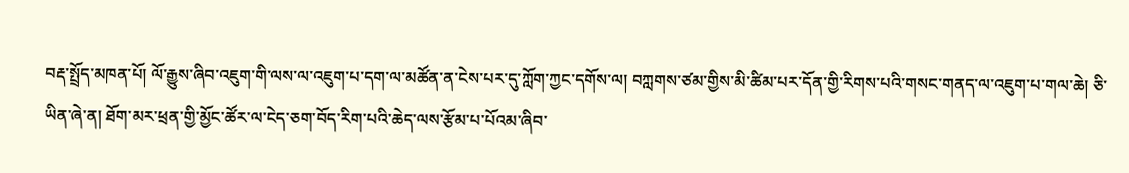བརྡ་སྤྲོད་མཁན་པོ། ལོ་རྒྱུས་ཞིབ་འཇུག་གི་ལས་ལ་འཇུག་པ་དག་ལ་མཚོན་ན་ངེས་པར་དུ་ཀློག་ཀྱང་དགོས་ལ། བཀླགས་ཙམ་གྱིས་མི་ཚིམ་པར་དོན་གྱི་རིགས་པའི་གསང་གནད་ལ་འཇུག་པ་གལ་ཆེ། ཅི་ཡིན་ཞེ་ན། ཐོག་མར་ཕྲན་གྱི་མྱོང་ཚོར་ལ་ངེད་ཅག་བོད་རིག་པའི་ཆེད་ལས་རྩོམ་པ་པོའམ་ཞིབ་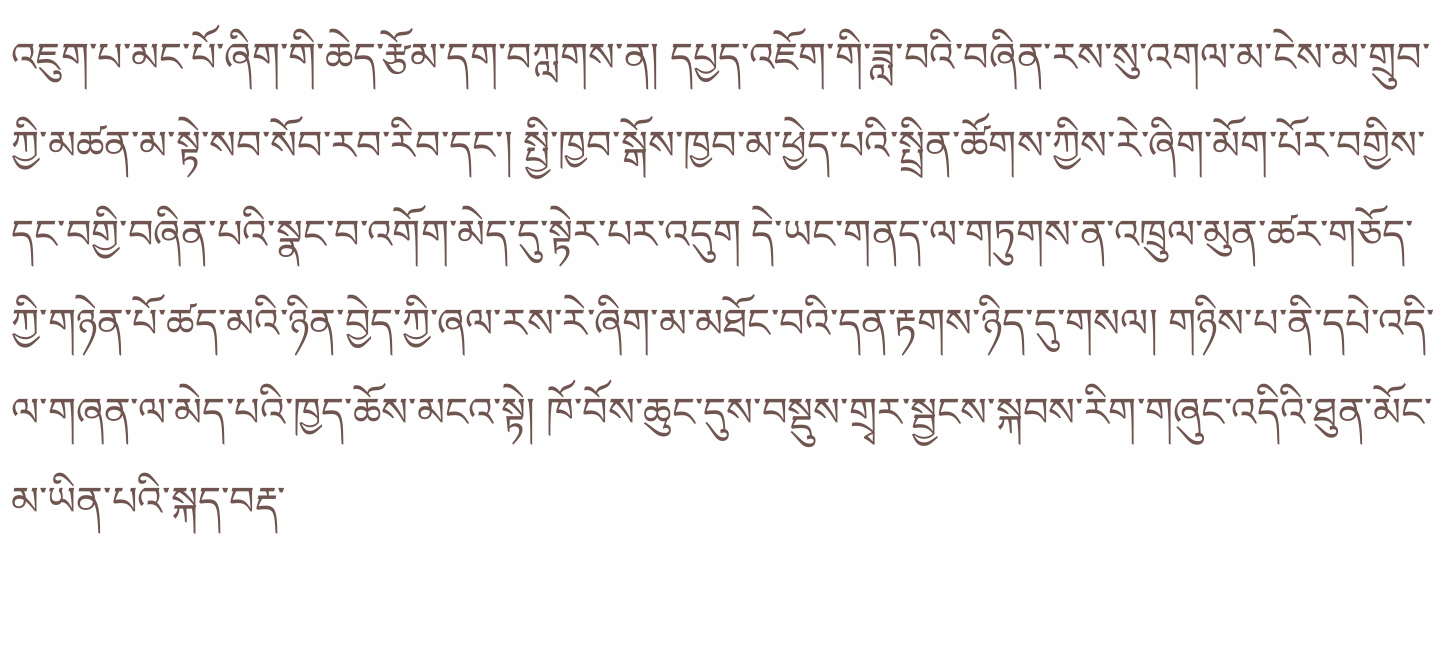འཇུག་པ་མང་པོ་ཞིག་གི་ཆེད་རྩོམ་དག་བཀླགས་ན། དཔྱད་འཇོག་གི་ཟླ་བའི་བཞིན་རས་སུ་འགལ་མ་ངེས་མ་གྲུབ་ཀྱི་མཚན་མ་སྟེ་སབ་སོབ་རབ་རིབ་དང་། སྤྱི་ཁྱབ་སྒོས་ཁྱབ་མ་ཕྱེད་པའི་སྤྲིན་ཚོགས་ཀྱིས་རེ་ཞིག་མོག་པོར་བགྱིས་དང་བགྱི་བཞིན་པའི་སྣང་བ་འགོག་མེད་དུ་སྟེར་པར་འདུག དེ་ཡང་གནད་ལ་གཏུགས་ན་འཁྲུལ་མུན་ཚར་གཅོད་ཀྱི་གཉེན་པོ་ཚད་མའི་ཉིན་བྱེད་ཀྱི་ཞལ་རས་རེ་ཞིག་མ་མཐོང་བའི་དན་རྟགས་ཉིད་དུ་གསལ། གཉིས་པ་ནི་དཔེ་འདི་ལ་གཞན་ལ་མེད་པའི་ཁྱད་ཆོས་མངའ་སྟེ། ཁོ་བོས་ཆུང་དུས་བསྡུས་གྲྭར་སྦྱངས་སྐབས་རིག་གཞུང་འདིའི་ཐུན་མོང་མ་ཡིན་པའི་སྐད་བརྡ་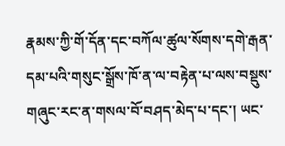རྣམས་ཀྱི་གོ་དོན་དང་བཀོལ་ཚུལ་སོགས་དགེ་རྒན་དམ་པའི་གསུང་སྒྲོས་ཁོ་ན་ལ་བརྟེན་པ་ལས་བསྡུས་གཞུང་རང་ན་གསལ་བོ་བཤད་མེད་པ་དང་། ཡང་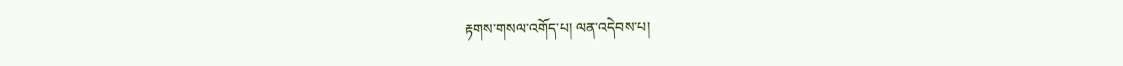རྟགས་གསལ་འགོད་པ། ལན་འདེབས་པ།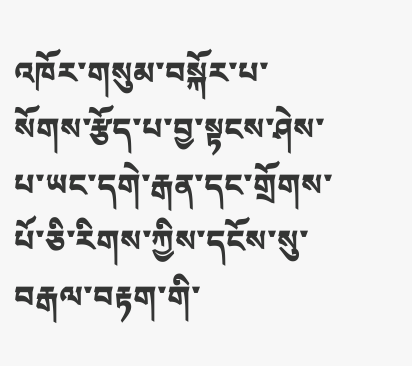འཁོར་གསུམ་བསྐོར་པ་སོགས་རྩོད་པ་བྱ་སྟངས་ཤེས་པ་ཡང་དགེ་རྒན་དང་གྲོགས་པོ་ཅི་རིགས་ཀྱིས་དངོས་སུ་བརྒལ་བརྟག་གི་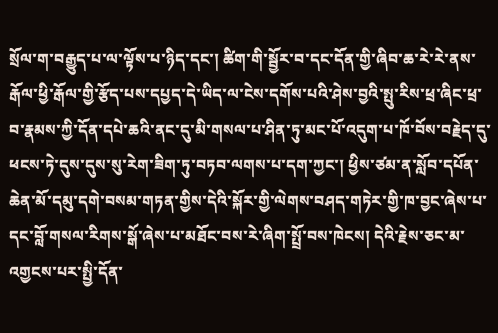སྲོལ་ག་བརྒྱུད་པ་ལ་ལྟོས་པ་ཉིད་དང་། ཚིག་གི་སྦྱོར་བ་དང་དོན་གྱི་ཞིབ་ཆ་རེ་རེ་ནས་རྒོལ་ཕྱི་རྒོལ་གྱི་རྩོད་པས་དཔྱད་དེ་ཡིད་ལ་ངེས་དགོས་པའི་ཤེས་བྱའི་སྤུ་རིས་ཕྲ་ཞིང་ཕྲ་བ་རྣམས་ཀྱི་དོན་དཔེ་ཆའི་ནང་དུ་མི་གསལ་པ་ཤིན་ཏུ་མང་པོ་འདུག་པ་ཁོ་བོས་བརྗེད་དུ་ཕངས་ཏེ་དུས་དུས་སུ་རེག་ཟིག་ཏུ་བཏབ་ལགས་པ་དག་ཀྱང་། ཕྱིས་ཙམ་ན་སློབ་དཔོན་ཆེན་མོ་དམུ་དགེ་བསམ་གཏན་གྱིས་དེའི་སྐོར་གྱི་ལེགས་བཤད་གཏེར་གྱི་ཁ་བྱང་ཞེས་པ་དང་བློ་གསལ་རིགས་སྒོ་ཞེས་པ་མཐོང་བས་རེ་ཞིག་སྤྲོ་བས་ཁེངས། དེའི་རྗེས་ཅང་མ་འགྱངས་པར་སྤྱི་དོན་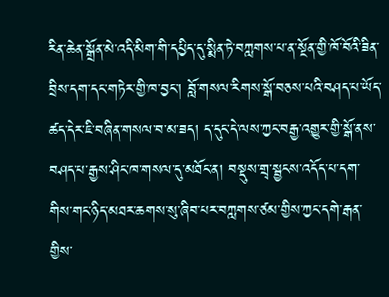རིན་ཆེན་སྒྲོན་མེ་འདི་མིག་གི་དཔྱིད་དུ་སྨིན་ཏེ་བཀླགས་པ་ན་སྔོན་གྱི་ཁོ་བོའི་ཟིན་བྲིས་དག་དང་གཏེར་གྱི་ཁ་བྱང་། བློ་གསལ་རིགས་སྒོ་བཅས་པའི་བཤད་པ་ཡོད་ཚད་དེར་ཇི་བཞིན་གསལ་བ་མ་ཟད། ད་དུང་དེ་ལས་ཀྱང་བརྒྱ་འགྱུར་གྱི་སྒོ་ནས་བཤད་པ་རྒྱས་ཤིང་ཁ་གསལ་དུ་མཐོང་ན། བསྡུས་གྲྭ་སྦྱངས་འདོད་པ་དག་གིས་གང་ཉིད་མཐར་ཆགས་སུ་ཞིབ་པར་བཀླགས་ཙམ་གྱིས་ཀྱང་དགེ་རྒན་གྱིས་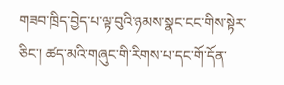གཟབ་ཁྲིད་བྱེད་པ་ལྟ་བུའི་ཉམས་སྣང་ངང་གིས་སྟེར་ཅིང་། ཚད་མའི་གཞུང་གི་རིགས་པ་དང་གོ་དོན་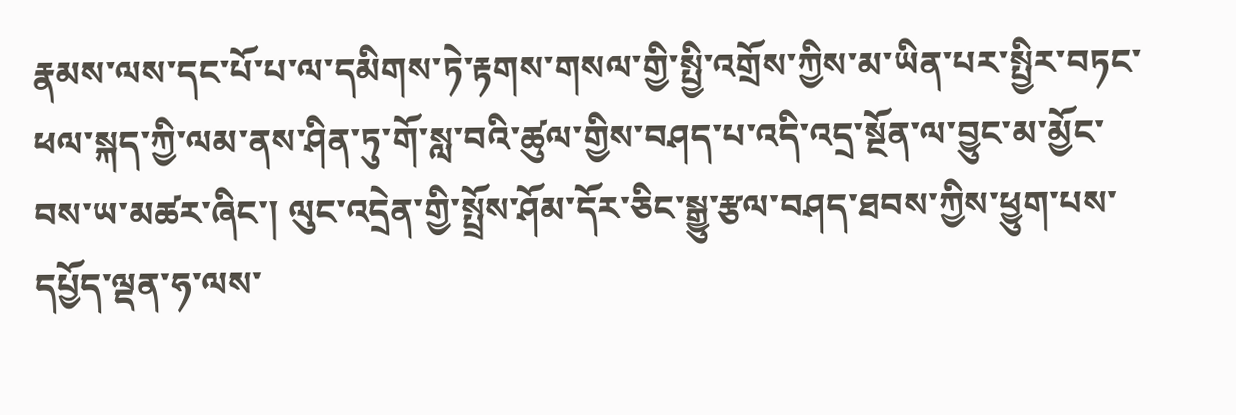རྣམས་ལས་དང་པོ་པ་ལ་དམིགས་ཏེ་རྟགས་གསལ་གྱི་སྤྱི་འགྲོས་ཀྱིས་མ་ཡིན་པར་སྤྱིར་བཏང་ཕལ་སྐད་ཀྱི་ལམ་ནས་ཤིན་ཏུ་གོ་སླ་བའི་ཚུལ་གྱིས་བཤད་པ་འདི་འདྲ་སྔོན་ལ་བྱུང་མ་མྱོང་བས་ཡ་མཚར་ཞིང་། ལུང་འདྲེན་གྱི་སྤྲོས་ཤོམ་དོར་ཅིང་སྒྱུ་རྩལ་བཤད་ཐབས་ཀྱིས་ཕྱུག་པས་དཔྱོད་ལྡན་ཧ་ལས་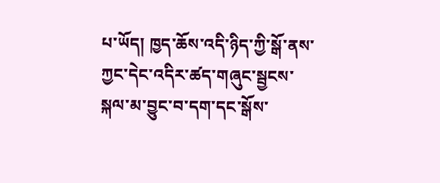པ་ཡོད། ཁྱད་ཆོས་འདི་ཉིད་ཀྱི་སྒོ་ནས་ཀྱང་དེང་འདིར་ཚད་གཞུང་སྦྱངས་སྐལ་མ་བྱུང་བ་དག་དང་སྒོས་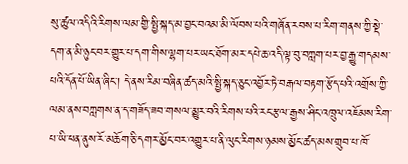སུ་ཚུལ་འདིའི་རིགས་ལམ་གྱི་སྤྱི་སྐད་མ་བྱང་བའམ་མི་ལོབས་པའི་གཞོན་རབས་པ་རིག་གནས་ཀྱི་སྡེ་དག་ན་མི་ཉུང་བར་གྱུར་པ་དག་གིས་ལྷག་པར་ཡང་ཐོག་མར་དཔེ་ཆ་འདི་ལྟ་བུ་བཀླག་པར་བྱ་རྒྱུ་གདམས་པའི་དོན་པོ་ཡིན་ཞིང་། དེ་ནས་རིམ་བཞིན་ཚད་མའི་སྤྱི་སྐད་ཅུང་འབྱོར་ཏེ་བརྒལ་བརྟག་རྩོད་པའི་འགྲོས་ཀྱི་ལམ་ནས་བཀླགས་ན་ད་གཟོད་ཟབ་གསལ་མྱུར་བའི་རིགས་པའི་རང་རྩལ་རྒྱས་ཤིང་འཁྲུལ་འཇོམས་རིག་པ་ཡི་ཕན་ནུས་རོ་མཆོག་ཅི་དགར་མྱོང་བར་འགྱུར་པ་ནི་ལུང་རིགས་ཉམས་མྱོང་ཚད་མས་གྲུབ་པ་ཁོ་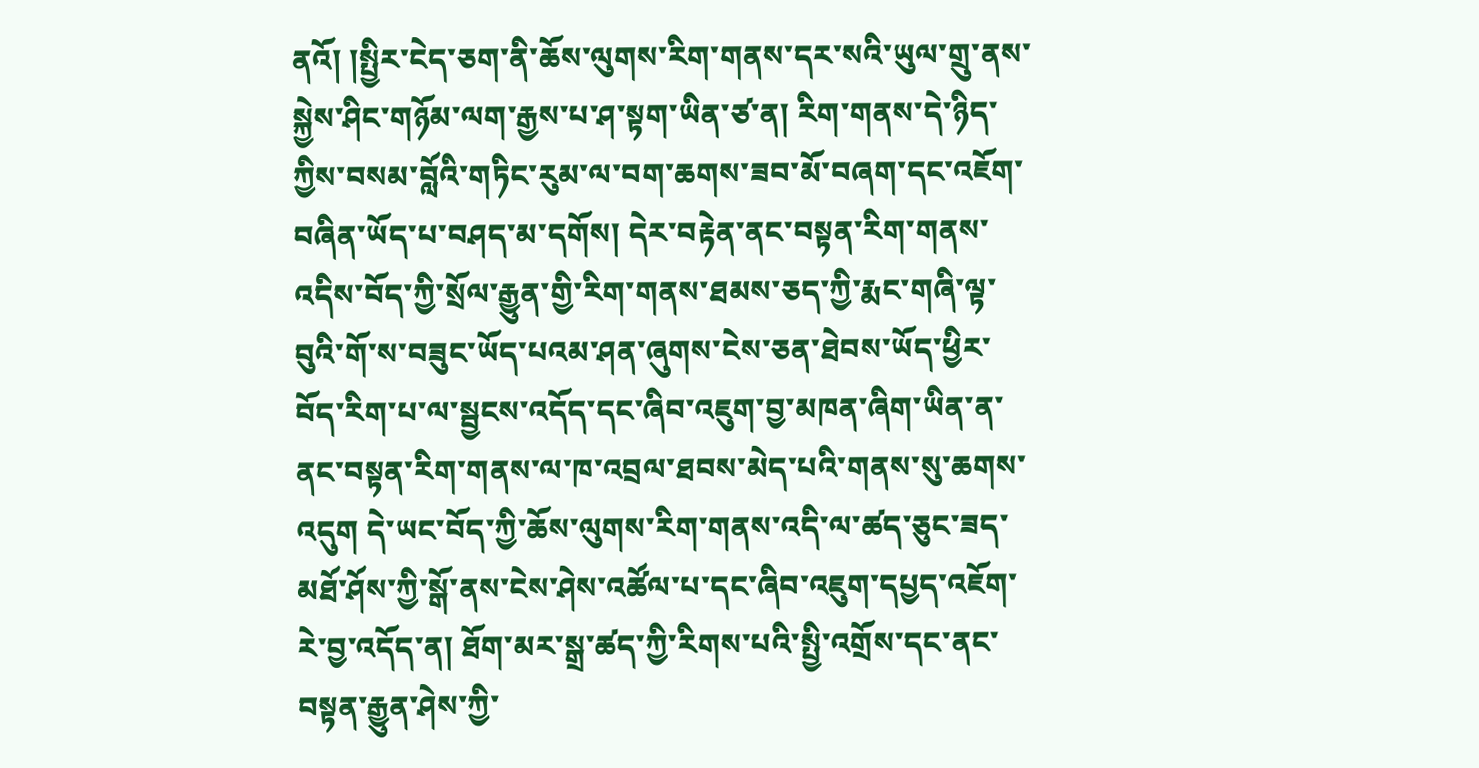ནའོ། །སྤྱིར་ངེད་ཅག་ནི་ཆོས་ལུགས་རིག་གནས་དར་སའི་ཡུལ་གྲུ་ནས་སྐྱེས་ཤིང་གཉོམ་ལག་རྒྱས་པ་ཤ་སྟག་ཡིན་ཙ་ན། རིག་གནས་དེ་ཉིད་ཀྱིས་བསམ་བློའི་གཏིང་རུམ་ལ་བག་ཆགས་ཟབ་མོ་བཞག་དང་འཇོག་བཞིན་ཡོད་པ་བཤད་མ་དགོས། དེར་བརྟེན་ནང་བསྟན་རིག་གནས་འདིས་བོད་ཀྱི་སྲོལ་རྒྱུན་གྱི་རིག་གནས་ཐམས་ཅད་ཀྱི་རྨང་གཞི་ལྟ་བུའི་གོ་ས་བཟུང་ཡོད་པའམ་ཤན་ཞུགས་ངེས་ཅན་ཐེབས་ཡོད་ཕྱིར་བོད་རིག་པ་ལ་སྦྱངས་འདོད་དང་ཞིབ་འཇུག་བྱ་མཁན་ཞིག་ཡིན་ན་ནང་བསྟན་རིག་གནས་ལ་ཁ་འབྲལ་ཐབས་མེད་པའི་གནས་སུ་ཆགས་འདུག དེ་ཡང་བོད་ཀྱི་ཆོས་ལུགས་རིག་གནས་འདི་ལ་ཚད་ཅུང་ཟད་མཐོ་ཤོས་ཀྱི་སྒོ་ནས་ངེས་ཤེས་འཚོལ་པ་དང་ཞིབ་འཇུག་དཔྱད་འཇོག་རེ་བྱ་འདོད་ན། ཐོག་མར་སྒྲ་ཚད་ཀྱི་རིགས་པའི་སྤྱི་འགྲོས་དང་ནང་བསྟན་རྒྱུན་ཤེས་ཀྱི་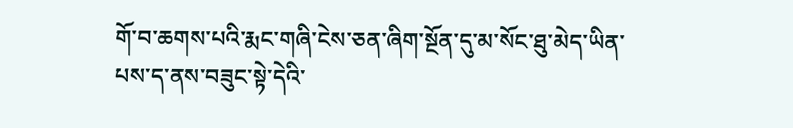གོ་བ་ཆགས་པའི་རྨང་གཞི་ངེས་ཅན་ཞིག་སྔོན་དུ་མ་སོང་ཐུ་མེད་ཡིན་པས་ད་ནས་བཟུང་སྟེ་དེའི་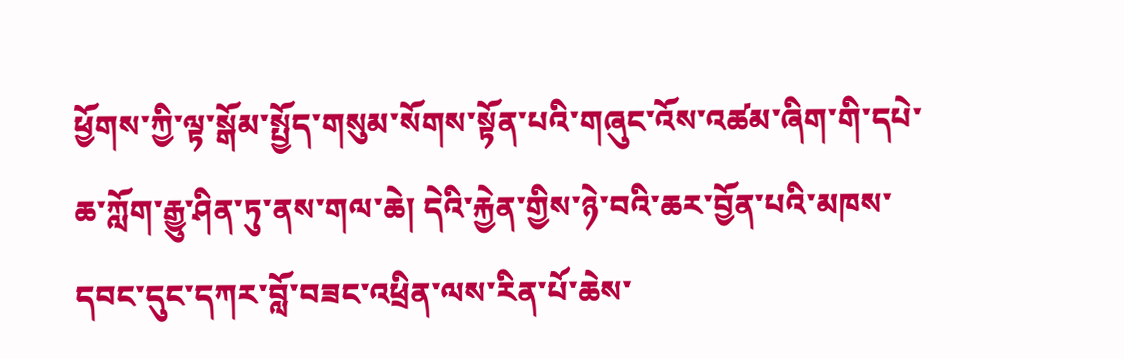ཕྱོགས་ཀྱི་ལྟ་སྒོམ་སྤྱོད་གསུམ་སོགས་སྟོན་པའི་གཞུང་འོས་འཚམ་ཞིག་གི་དཔེ་ཆ་ཀློག་རྒྱུ་ཤིན་ཏུ་ནས་གལ་ཆེ། དེའི་རྐྱེན་གྱིས་ཉེ་བའི་ཆར་བྱོན་པའི་མཁས་དབང་དུང་དཀར་བློ་བཟང་འཕྲིན་ལས་རིན་པོ་ཆེས་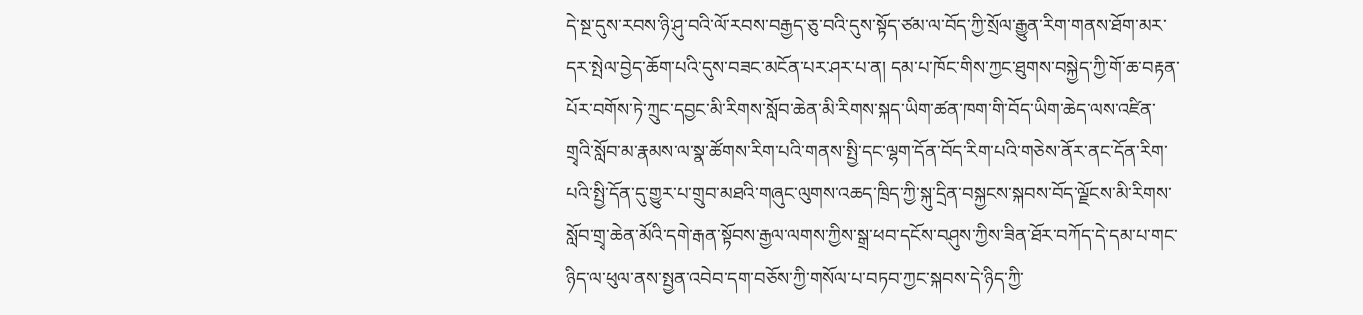དེ་སྔ་དུས་རབས་ཉི་ཤུ་བའི་ལོ་རབས་བརྒྱད་ཅུ་བའི་དུས་སྟོད་ཙམ་ལ་བོད་ཀྱི་སྲོལ་རྒྱུན་རིག་གནས་ཐོག་མར་དར་སྤེལ་བྱེད་ཆོག་པའི་དུས་བཟང་མངོན་པར་ཤར་པ་ན། དམ་པ་ཁོང་གིས་ཀྱང་ཐུགས་བསྐྱེད་ཀྱི་གོ་ཆ་བརྟན་པོར་བགོས་ཏེ་ཀྲུང་དབྱང་མི་རིགས་སློབ་ཆེན་མི་རིགས་སྐད་ཡིག་ཚན་ཁག་གི་བོད་ཡིག་ཆེད་ལས་འཛིན་གྲྭའི་སློབ་མ་རྣམས་ལ་སྣ་ཚོགས་རིག་པའི་གནས་སྤྱི་དང་ལྷག་དོན་བོད་རིག་པའི་གཅེས་ནོར་ནང་དོན་རིག་པའི་སྤྱི་དོན་དུ་གྱུར་པ་གྲུབ་མཐའི་གཞུང་ལུགས་འཆད་ཁྲིད་ཀྱི་སྐུ་དྲིན་བསྐྱངས་སྐབས་བོད་ལྗོངས་མི་རིགས་སློབ་གྲྭ་ཆེན་མོའི་དགེ་རྒན་སྟོབས་རྒྱལ་ལགས་ཀྱིས་སྒྲ་ཕབ་དངོས་བཤུས་ཀྱིས་ཟིན་ཐོར་བཀོད་དེ་དམ་པ་གང་ཉིད་ལ་ཕུལ་ནས་སྤྱན་འབེབ་དག་བཅོས་ཀྱི་གསོལ་པ་བཏབ་ཀྱང་སྐབས་དེ་ཉིད་ཀྱི་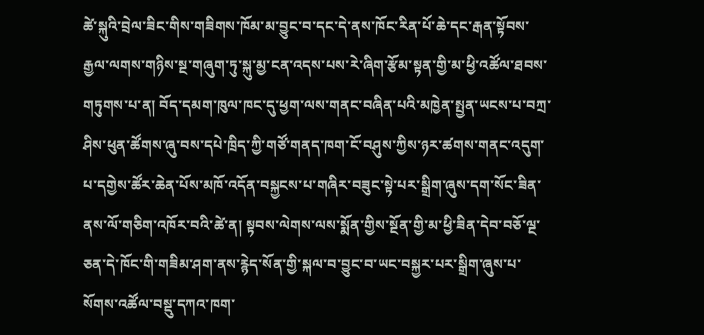ཚེ་སྐུའི་བྲེལ་ཟིང་གིས་གཟིགས་ཁོམ་མ་བྱུང་བ་དང་དེ་ནས་ཁོང་རིན་པོ་ཆེ་དང་རྒན་སྟོབས་རྒྱལ་ལགས་གཉིས་སྔ་གཞུག་ཏུ་སྐུ་མྱ་ངན་འདས་པས་རེ་ཞིག་རྩོམ་སྟན་གྱི་མ་ཕྱི་འཚོལ་ཐབས་གཏུགས་པ་ན། བོད་དམག་ཁུལ་ཁང་དུ་ཕྱག་ལས་གནང་བཞིན་པའི་མཁྱེན་སྤྱན་ཡངས་པ་བཀྲ་ཤིས་ཕུན་ཚོགས་ཞུ་བས་དཔེ་ཁྲིད་ཀྱི་གཙོ་གནད་ཁག་ངོ་བཤུས་ཀྱིས་ཉར་ཚགས་གནང་འདུག་པ་དགྱེས་ཚོར་ཆེན་པོས་མཁོ་འདོན་བསྐྱངས་པ་གཞིར་བཟུང་སྟེ་པར་སྒྲིག་ཞུས་དག་སོང་ཟིན་ནས་ལོ་གཅིག་འཁོར་བའི་ཚེ་ན། སྟབས་ལེགས་ལས་སྨོན་གྱིས་སྔོན་གྱི་མ་ཕྱི་ཟིན་དེབ་བཅོ་ལྔ་ཅན་དེ་ཁོང་གི་གཟིམ་ཤག་ནས་རྙེད་སོན་གྱི་སྐལ་བ་བྱུང་བ་ཡང་བསྐྱར་པར་སྒྲིག་ཞུས་པ་སོགས་འཚོལ་བསྡུ་དཀའ་ཁག་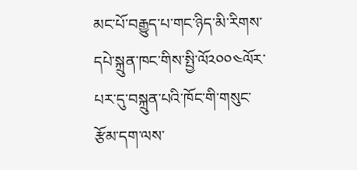མང་པོ་བརྒྱུད་པ་གང་ཉིད་མི་རིགས་དཔེ་སྐྲུན་ཁང་གིས་སྤྱི་ལོ༢༠༠༤ལོར་པར་དུ་བསྐྲུན་པའི་ཁོང་གི་གསུང་རྩོམ་དག་ལས་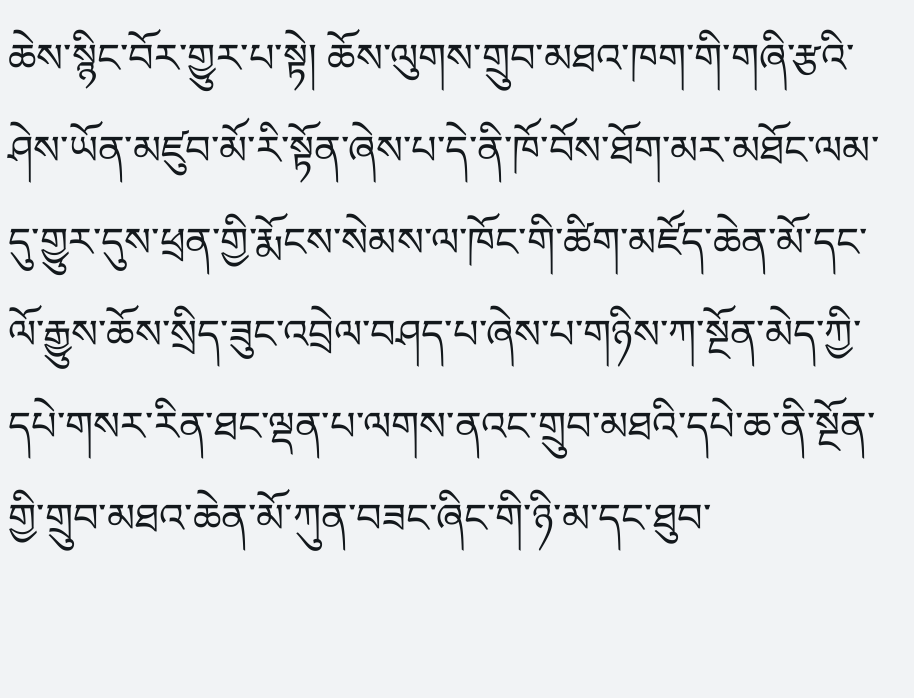ཆེས་སྙིང་བོར་གྱུར་པ་སྟེ། ཆོས་ལུགས་གྲུབ་མཐའ་ཁག་གི་གཞི་རྩའི་ཤེས་ཡོན་མཛུབ་མོ་རི་སྟོན་ཞེས་པ་དེ་ནི་ཁོ་བོས་ཐོག་མར་མཐོང་ལམ་དུ་གྱུར་དུས་ཕྲན་གྱི་རྨོངས་སེམས་ལ་ཁོང་གི་ཚིག་མཛོད་ཆེན་མོ་དང་ལོ་རྒྱུས་ཆོས་སྲིད་ཟུང་འབྲེལ་བཤད་པ་ཞེས་པ་གཉིས་ཀ་སྔོན་མེད་ཀྱི་དཔེ་གསར་རིན་ཐང་ལྡན་པ་ལགས་ནའང་གྲུབ་མཐའི་དཔེ་ཆ་ནི་སྔོན་གྱི་གྲུབ་མཐའ་ཆེན་མོ་ཀུན་བཟང་ཞིང་གི་ཉི་མ་དང་ཐུབ་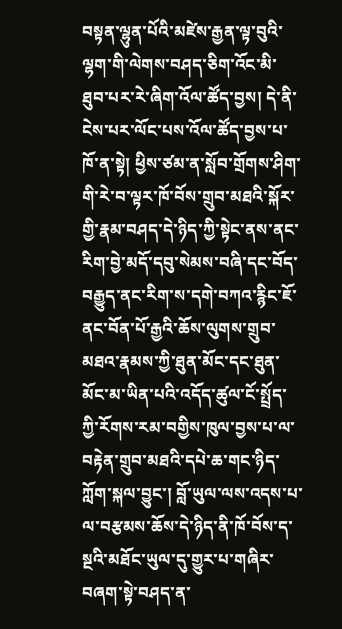བསྟན་ལྷུན་པོའི་མཛེས་རྒྱན་ལྟ་བུའི་ལྷག་གི་ལེགས་བཤད་ཅིག་འོང་མི་ཐུབ་པར་རེ་ཞིག་འོལ་ཚོད་བྱས། དེ་ནི་ངེས་པར་ལོང་པས་འོལ་ཚོད་བྱས་པ་ཁོ་ན་སྟེ། ཕྱིས་ཙམ་ན་སློབ་གྲོགས་ཤིག་གི་རེ་བ་ལྟར་ཁོ་བོས་གྲུབ་མཐའི་སྐོར་གྱི་རྣམ་བཤད་དེ་ཉིད་ཀྱི་སྟེང་ནས་ནང་རིག་བྱེ་མདོ་དབུ་སེམས་བཞི་དང་བོད་བརྒྱུད་ནང་རིག་ས་དགེ་བཀའ་རྙིང་ཇོ་ནང་བོན་པོ་རྒྱའི་ཆོས་ལུགས་གྲུབ་མཐའ་རྣམས་ཀྱི་ཐུན་མོང་དང་ཐུན་མོང་མ་ཡིན་པའི་འདོད་ཚུལ་ངོ་སྤྲོད་ཀྱི་རོགས་རམ་བགྱིས་ཁུལ་བྱས་པ་ལ་བརྟེན་གྲུབ་མཐའི་དཔེ་ཆ་གང་ཉིད་ཀློག་སྐལ་བྱུང་། བློ་ཡུལ་ལས་འདས་པ་ལ་བརྩམས་ཆོས་དེ་ཉིད་ནི་ཁོ་བོས་ད་སྔའི་མཐོང་ཡུལ་དུ་གྱུར་པ་གཞིར་བཞག་སྟེ་བཤད་ན་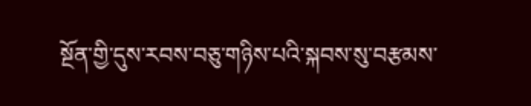སྔོན་གྱི་དུས་རབས་བཅུ་གཉིས་པའི་སྐབས་སུ་བརྩམས་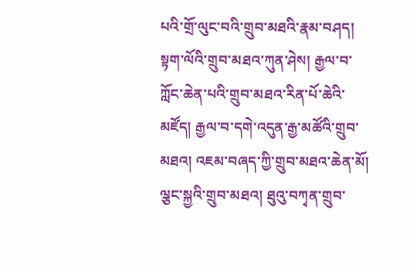པའི་གྲོ་ལུང་བའི་གྲུབ་མཐའི་རྣམ་བཤད། སྟག་ལོའི་གྲུབ་མཐའ་ཀུན་ཤེས། རྒྱལ་བ་ཀློང་ཆེན་པའི་གྲུབ་མཐའ་རིན་པོ་ཆེའི་མཛོད། རྒྱལ་བ་དགེ་འདུན་རྒྱ་མཚོའི་གྲུབ་མཐའ། འཇམ་བཞད་ཀྱི་གྲུབ་མཐའ་ཆེན་མོ། ལྕང་སྐྱའི་གྲུབ་མཐའ། ཐུའུ་བཀྭན་གྲུབ་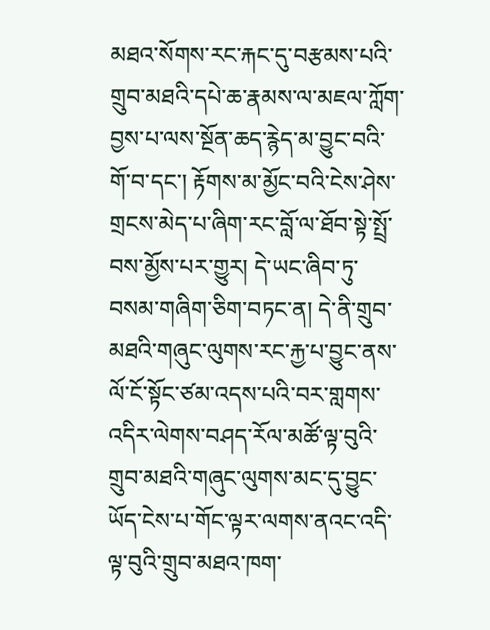མཐའ་སོགས་རང་རྐང་དུ་བརྩམས་པའི་གྲུབ་མཐའི་དཔེ་ཆ་རྣམས་ལ་མཇལ་ཀློག་བྱས་པ་ལས་སྔོན་ཆད་རྙེད་མ་བྱུང་བའི་གོ་བ་དང་། རྟོགས་མ་མྱོང་བའི་ངེས་ཤེས་གྲངས་མེད་པ་ཞིག་རང་བློ་ལ་ཐོབ་སྟེ་སྤྲོ་བས་མྱོས་པར་གྱུར། དེ་ཡང་ཞིབ་ཏུ་བསམ་གཞིག་ཅིག་བཏང་ན། དེ་ནི་གྲུབ་མཐའི་གཞུང་ལུགས་རང་རྐྱ་པ་བྱུང་ནས་ལོ་ངོ་སྟོང་ཙམ་འདས་པའི་བར་གླགས་འདིར་ལེགས་བཤད་རོལ་མཚོ་ལྟ་བུའི་གྲུབ་མཐའི་གཞུང་ལུགས་མང་དུ་བྱུང་ཡོད་ངེས་པ་གོང་ལྟར་ལགས་ནའང་འདི་ལྟ་བུའི་གྲུབ་མཐའ་ཁག་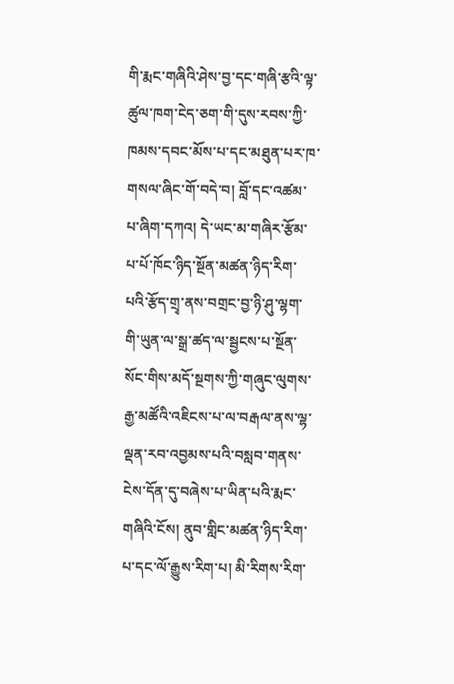གི་རྨང་གཞིའི་ཤེས་བྱ་དང་གཞི་རྩའི་ལྟ་ཚུལ་ཁག་ངེད་ཅག་གི་དུས་རབས་ཀྱི་ཁམས་དབང་མོས་པ་དང་མཐུན་པར་ཁ་གསལ་ཞིང་གོ་བདེ་བ། བློ་དང་འཚམ་པ་ཞིག་དཀའ། དེ་ཡང་མ་གཞིར་རྩོམ་པ་པོ་ཁོང་ཉིད་སྔོན་མཚན་ཉིད་རིག་པའི་རྩོད་གྲྭ་ནས་བགྲང་བྱ་ཉི་ཤུ་ལྷག་གི་ཡུན་ལ་སྒྲ་ཚད་ལ་སྦྱངས་པ་སྔོན་སོང་གིས་མདོ་སྔགས་ཀྱི་གཞུང་ལུགས་རྒྱ་མཚོའི་འཇིངས་པ་ལ་བརྒལ་ནས་ལྷ་ལྡན་རབ་འབྱམས་པའི་བསླབ་གནས་ངེས་དོན་དུ་བཞེས་པ་ཡིན་པའི་རྨང་གཞིའི་ངོས། ནུབ་གླིང་མཚན་ཉིད་རིག་པ་དང་ལོ་རྒྱུས་རིག་པ། མི་རིགས་རིག་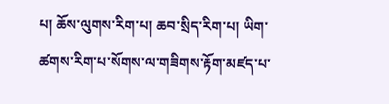པ། ཆོས་ལུགས་རིག་པ། ཆབ་སྲིད་རིག་པ། ཡིག་ཚགས་རིག་པ་སོགས་ལ་གཟིགས་རྟོག་མཛད་པ་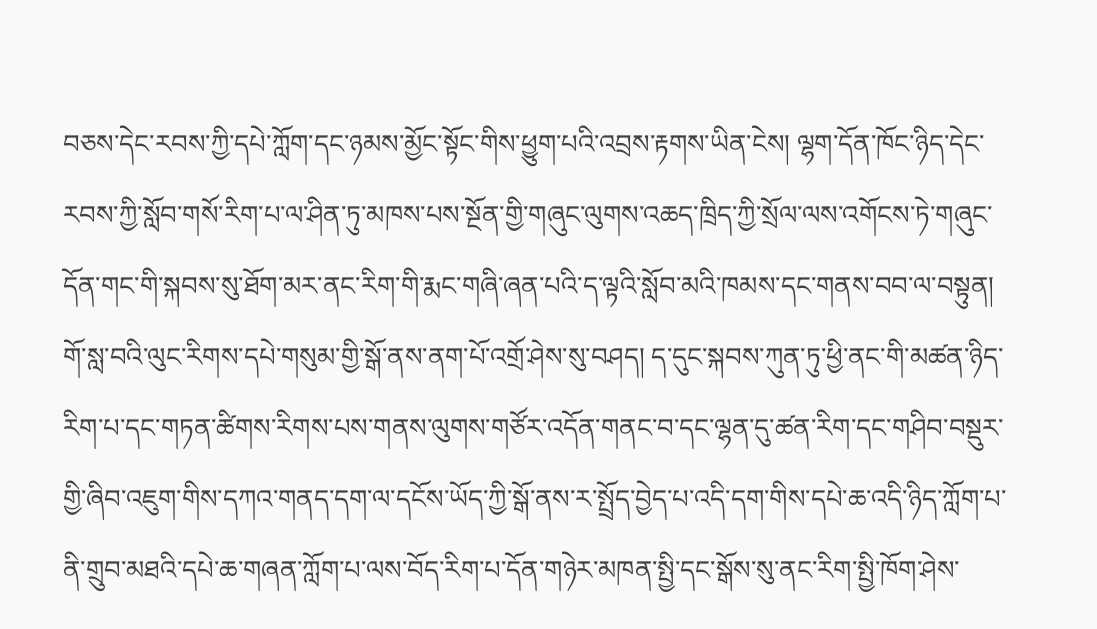བཅས་དེང་རབས་ཀྱི་དཔེ་ཀློག་དང་ཉམས་མྱོང་སྟོང་གིས་ཕྱུག་པའི་འབྲས་རྟགས་ཡིན་ངེས། ལྷག་དོན་ཁོང་ཉིད་དེང་རབས་ཀྱི་སློབ་གསོ་རིག་པ་ལ་ཤིན་ཏུ་མཁས་པས་སྔོན་གྱི་གཞུང་ལུགས་འཆད་ཁྲིད་ཀྱི་སྲོལ་ལས་འགོངས་ཏེ་གཞུང་དོན་གང་གི་སྐབས་སུ་ཐོག་མར་ནང་རིག་གི་རྨང་གཞི་ཞན་པའི་ད་ལྟའི་སློབ་མའི་ཁམས་དང་གནས་བབ་ལ་བསྟུན། གོ་སླ་བའི་ལུང་རིགས་དཔེ་གསུམ་གྱི་སྒོ་ནས་ནག་པོ་འགྲོ་ཤེས་སུ་བཤད། ད་དུང་སྐབས་ཀུན་ཏུ་ཕྱི་ནང་གི་མཚན་ཉིད་རིག་པ་དང་གཏན་ཚིགས་རིགས་པས་གནས་ལུགས་གཙོར་འདོན་གནང་བ་དང་ལྷན་དུ་ཚན་རིག་དང་གཤིབ་བསྡུར་གྱི་ཞིབ་འཇུག་གིས་དཀའ་གནད་དག་ལ་དངོས་ཡོད་ཀྱི་སྒོ་ནས་ར་སྤྲོད་བྱེད་པ་འདི་དག་གིས་དཔེ་ཆ་འདི་ཉིད་ཀློག་པ་ནི་གྲུབ་མཐའི་དཔེ་ཆ་གཞན་ཀློག་པ་ལས་བོད་རིག་པ་དོན་གཉེར་མཁན་སྤྱི་དང་སྒོས་སུ་ནང་རིག་སྤྱི་ཁོག་ཤེས་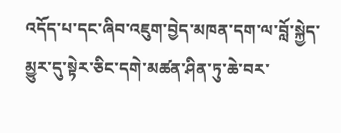འདོད་པ་དང་ཞིབ་འཇུག་བྱེད་མཁན་དག་ལ་བློ་སྐྱེད་མྱུར་དུ་སྟེར་ཅིང་དགེ་མཚན་ཤིན་ཏུ་ཆེ་བར་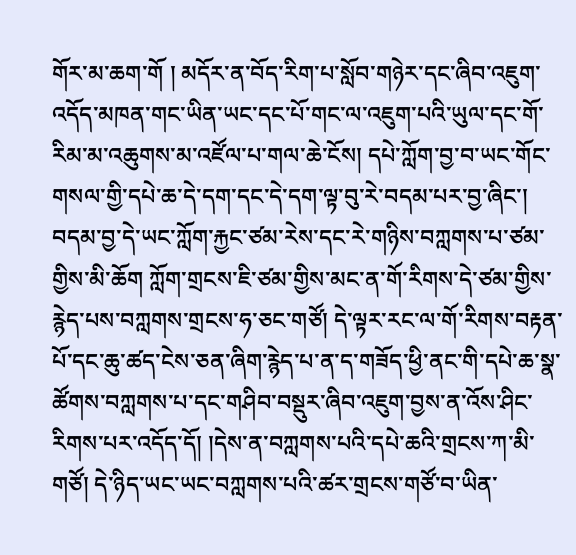གོར་མ་ཆག་གོ ། མདོར་ན་བོད་རིག་པ་སློབ་གཉེར་དང་ཞིབ་འཇུག་འདོད་མཁན་གང་ཡིན་ཡང་དང་པོ་གང་ལ་འཇུག་པའི་ཡུལ་དང་གོ་རིམ་མ་འཆུགས་མ་འཛོལ་པ་གལ་ཆེ་ངོས། དཔེ་ཀློག་བྱ་བ་ཡང་གོང་གསལ་གྱི་དཔེ་ཆ་དེ་དག་དང་དེ་དག་ལྟ་བུ་རེ་བདམ་པར་བྱ་ཞིང་། བདམ་བྱ་དེ་ཡང་ཀློག་རྐྱང་ཙམ་རེས་དང་རེ་གཉིས་བཀླགས་པ་ཙམ་གྱིས་མི་ཆོག ཀློག་གྲངས་ཇི་ཙམ་གྱིས་མང་ན་གོ་རིགས་དེ་ཙམ་གྱིས་རྙེད་པས་བཀླགས་གྲངས་ཧ་ཅང་གཙོ། དེ་ལྟར་རང་ལ་གོ་རིགས་བརྟན་པོ་དང་ཆུ་ཚད་ངེས་ཅན་ཞིག་རྙེད་པ་ན་ད་གཟོད་ཕྱི་ནང་གི་དཔེ་ཆ་སྣ་ཚོགས་བཀླགས་པ་དང་གཤིབ་བསྡུར་ཞིབ་འཇུག་བྱས་ན་འོས་ཤིང་རིགས་པར་འདོད་དོ། །དེས་ན་བཀླགས་པའི་དཔེ་ཆའི་གྲངས་ཀ་མི་གཙོ། དེ་ཉིད་ཡང་ཡང་བཀླགས་པའི་ཚར་གྲངས་གཙོ་བ་ཡིན་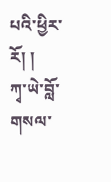པའི་ཕྱིར་རོ། །
ཀྭ་ཡེ་བློ་གསལ་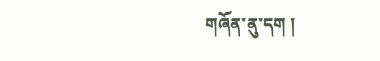གཞོན་ནུ་དག །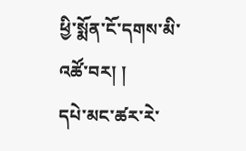ཕྱི་སྨོན་ངོ་དགས་མི་འཚོ་བར། །
དཔེ་མང་ཚར་རེ་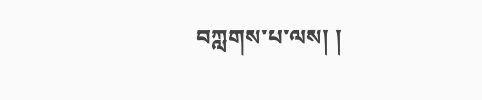བཀླགས་པ་ལས། །